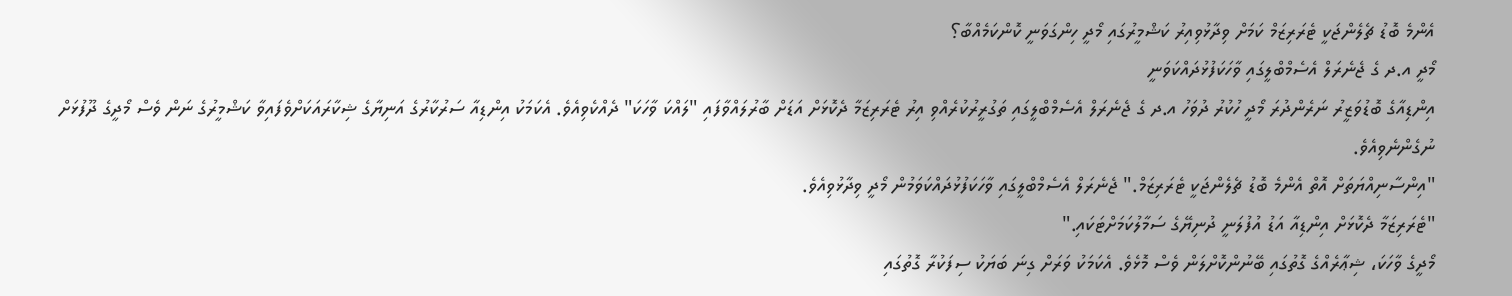އެންމެ ބޮޑު ޗެލެންޖަކީ ޓެރަރިޒަމް ކަމަށް ވިދާޅުވިއިރު ކަޝްމީރުގައި މޯދީ ހިންގަވަނީ ކޮންކަމެއްބާ؟
މޯދީ އ.ދ ގެ ޖެނެރަލް އެސެމްބްލީގައި ވާހަކަފުޅުދައްކަވަނީ
އިންޑިއާގެ ބޮޑުވަޒީރު ނަރެންދުރަ މޯދީ ހުކުރު ދުވަހު އ.ދ ގެ ޖެނެރަލް އެސެމްބްލީގައި ތަގުރީރުކުރެއްވި އިރު ޓެރަރިޒަމާ ދެކޮޅަށް އަޑަށް ބާރުލައްވާފައި "ލައްކަ ވާހަކަ" ދެއްކެވިއެވެ. އެކަމަކު އިންޑިއާ ސަރުކާރުގެ އަނިޔާގެ ޝިކާރައަކަށްވެފައިވާ ކަޝްމީރުގެ ނަން ވެސް މޯދީގެ ދޫފުޅަށް  ނުގެންނެވިއެވެ.
"އިންސާނިއްޔަތަށް އޮތް އެންމެ ބޮޑު ޗެލެންޖަކީ ޓެރަރިޒަމް." ޖެނެރަލް އެސެމްބްލީގައި ވާހަކަފުޅުދައްކަވަމުން މޯދީ ވިދާޅުވިއެވެ.
"ޓެރަރިޒަމާ ދެކޮޅަށް އިންޑިއާ އަޑު އުފުލަނީ ދުނިޔޭގެ ސަމާލުކަމަށްޓަކައި."
މޯދީގެ ވާހަކަ، ޝިޢާރެއްގެ ގޮތުގައި ބޭނުންކޮށްލަން ވެސް މޮޅެވެ. އެކަމަކު ވަރަށް ގިނަ ބަޔަކު ސިފަކުރާ ގޮތުގައި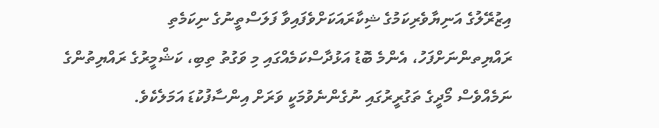އިޒުރޭލުގެ އަނިޔާވެރިކަމުގެ ޝިކާރައަކަށްވެފައިވާ ފަލަސްތީނުގެ ނިކަމެތި ރައްޔިތންނަށްފަހު، އެންމެ ބޮޑު އަޅުދާސްކަމެއްގައި މި ވަގުތު ތިބި، ކަޝްމީރުގެ ރައްޔިތުންގެ ނަމެއްވެސް މޯދީގެ ތަގުރީރުގައި ނުގެންނެވުމަކީ ވަރަށް އިންސާފުކުޑަ އަމަލެކެވެ.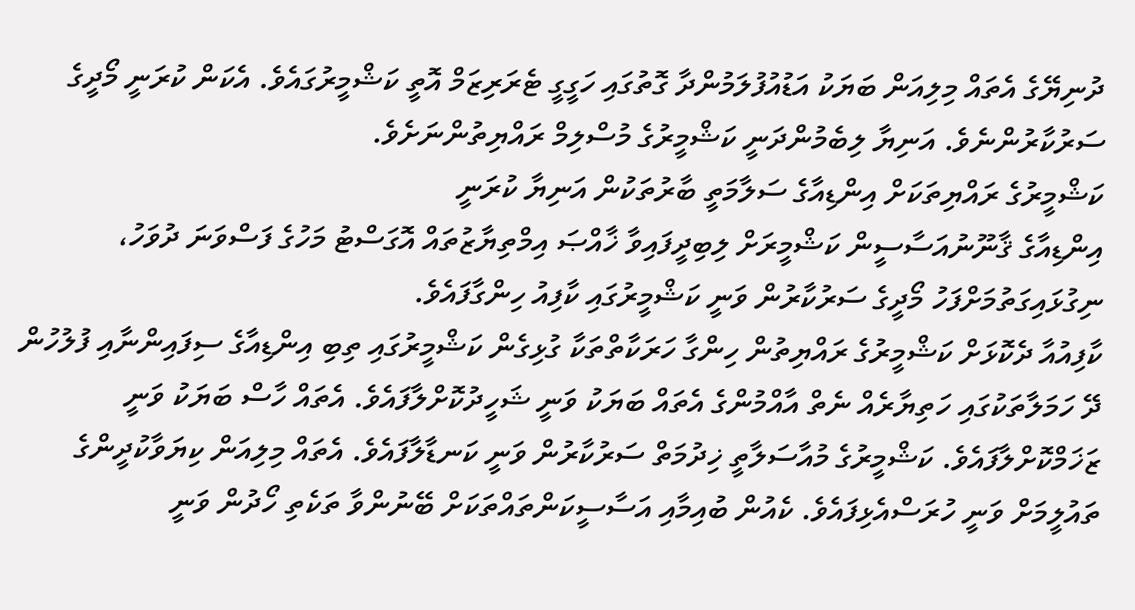ދުނިޔޭގެ އެތައް މިލިއަން ބަޔަކު އަޑުއުފުލަމުންދާ ގޮތުގައި ހަގީގީ ޓެރަރިޒަމް އޮތީ ކަޝްމީރުގައެވެ. އެކަން ކުރަނީ މޯދީގެ ސަރުކާރުންނެވެ. އަނިޔާ ލިބެމުންދަނީ ކަޝްމީރުގެ މުސްލިމް ރައްޔިތުންނަށެވެ.
ކަޝްމީރުގެ ރައްޔިތަކަށް އިންޑިއާގެ ސަލާމަތީ ބާރުތަކުން އަނިޔާ ކުރަނީ
އިންޑިއާގެ ޤާނޫނުއަސާސީން ކަޝްމީރަށް ލިބިދީފައިވާ ޚާއްޞަ އިމްތިޔާޒުތައް އޮގަސްޓު މަހުގެ ފަސްވަނަ ދުވަހު، ނިގުޅައިގަތުމަށްފަހު މޯދީގެ ސަރުކާރުން ވަނީ ކަޝްމީރުގައި ކާފިއު ހިންގާފައެވެ.
ކާފިއުއާ ދެކޮޅަށް ކަޝްމީރުގެ ރައްޔިތުން ހިންގާ ހަރަކާތްތަކާ ގުޅިގެން ކަޝްމީރުގައި ތިބި އިންޑިއާގެ ސިފައިންނާއި ފުލުހުން ދޭ ހަމަލާތަކުގައި ހަތިޔާރެއް ނެތް އާއްމުންގެ އެތައް ބަޔަކު ވަނީ ޝަހީދުކޮށްލާފައެވެ. އެތައް ހާސް ބަޔަކު ވަނީ ޒަޚަމްކޮށްލާފައެވެ. ކަޝްމީރުގެ މުއާސަލާތީ ޚިދުމަތް ސަރުކާރުން ވަނީ ކަނޑާލާފައެވެ. އެތައް މިލިއަން ކިޔަވާކުދީންގެ ތައުލީމަށް ވަނީ ހުރަސްއެޅިފައެވެ. ކެއުން ބުއިމާއި އަސާސީކަންތައްތަކަށް ބޭނުންވާ ތަކެތި ހޯދުން ވަނީ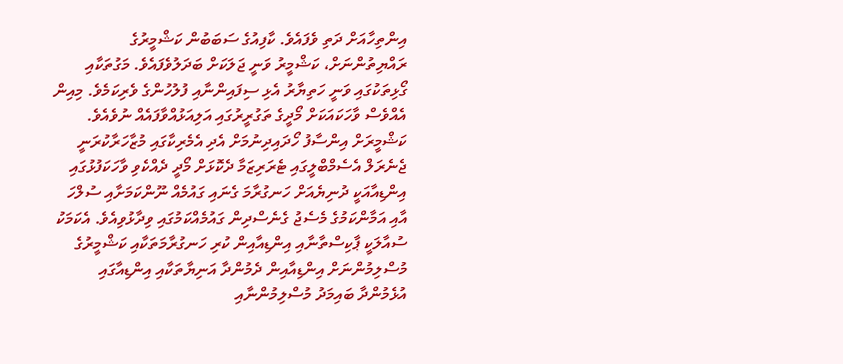އިންތިހާއަށް ދަތި ވެފައެވެ. ކާފިއުގެ ސަބަބުން ކަޝްމީރުގެ ރައްޔިތުންނަށް، ކަޝްމީރު ވަނީ ޖަލަކަށް ބަދަލުވެފައެވެ. މަގުތަކާއި ގޯޅިތަކުގައި ވަނީ ހަތިޔާރު އެޅި ސިފައިންނާއި ފުލުހުންގެ ވެރިކަމެވެ. މިއިން އެއްވެސް ވާހަކައަކަށް މޯދީގެ ތަގުރީރުގައި އަލިއަޅުއްވާފައެއް ނުވެއެވެ.
ކަޝްމީރަށް އިންސާފު ހޯދައިދިނުމަށް އެދި އެމެރިކާގައި މުޒާހަރާކުރަނީ
ޖެނެރަލް އެސެމްބްލީގައި ޓެރަރިޒަމާ ދެކޮޅަށް މޯދީ ދެއްކެވި ވާހަކަފުޅުގައި އިންޑިއާއަކީ ދުނިޔެއަށް ހަނގުރާމަ ގެނައި ގައުމެއް ނޫންކަމަށާއި ސުލްހަ އާއި އަމާންކަމުގެ މެސެޖު ގެނެސްދިން ގައުމެއްކަމުގައި ވިދާޅުވިއެވެ. އެކަމަކު ސުއާލަކީ ޕާކިސްތާނާއި އިންޑިއާއިން ކުރި ހަނގުރާމަތަކާއި ކަޝްމީރުގެ މުސްލިމުންނަށް އިންޑިއާއިން ދެމުންދާ އަނިޔާތަކާއި އިންޑިއާގައި އުޅެމުންދާ ބައިމަދު މުސްލިމުންނާއި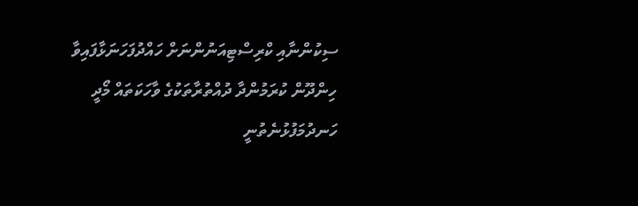ސިކުންނާއި ކްރިސްޓިއަނުންނަށް ހައްދުފަހަނަޅާފައިވާ ހިންދޫން ކުރަމުންދާ ދުއްތުރާތަކުގެ ވާހަކަތައް މޯދީ ހަނދުމަފުޅުނެތުނީ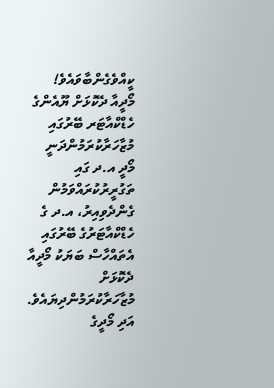ކީއްވެގެންބާވައެވެ!
މޯދީއާ ދެކޮޅަށް ޔޫއެންގެ ހެޑްކްއާޓަރ ބޭރުގައި މުޒާހަރާކުރަމުންދަނީ
މޯދީ އ.ދ ގައި ތަގުރީރުކުރައްވަމުން ގެންދެވިއިރު، އ.ދ ގެ ހެޑްކްއާޓަރުގެ ބޭރުގައި އެތައްހާސް ބަޔަކު މޯދީއާ ދެކޮޅަށް މުޒާހަރާކުރަމުންދިޔައެވެ. އަދި މޯދީގެ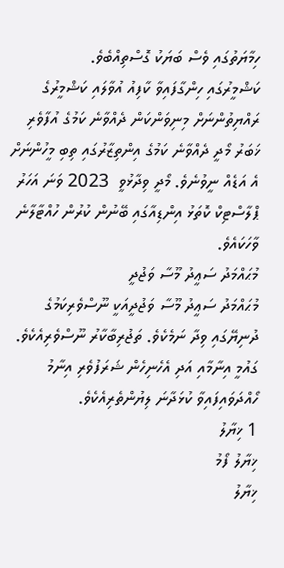ހިމާޔަތުގައި ވެސް ބަޔަކު ގޮސްތިއްބެވެ.
ކަޝްމީރުގައި ހިންގާފައިވާ ކާފިއު އުވާލައި ކަޝްމީރުގެ ރައްޔިތުންނަށް މިނިވަންކަން ދެއްވާނެ ކަމުގެ އުފާވެރި ޚަބަރު މޯދީ ދެއްވާނެ ކަމުގެ އިންތިޒާރުގައި ތިބި މީހުންނަށް އެ އަޑެއް ނީވުނެވެ. މޯދީ ވިދާޅުވީ  2023 ވަނަ އަހަރު ޕްލާސްޓިކް ކޮތަޅު އިންޑިއާގައި ބޭނުން ކުރުން ހުއްޓާލާނެ ވާހަކައެވެ.
މުޙައްމަދު ސަޢީދު މޫސާ ވަޖުދީ
މުޙައްމަދު ސަޢީދު މޫސާ ވަޖުދީއަކީ ނޫސްވެރިކަމުގެ ދުނިޔޭގައި ވިދާ ނަމެކެވެ. ތަޖުރިބާކާރު ނޫސްވެރިއެކެވެ. ގައުމީ އިނާމާއި އަދި އެހެނިހެން ޝަރަފުވެރި އިނާމު ހޯއްދަވައިފައިވާ ކުޅަދާނަ ލިޔުންތެރިއެކެވެ.
1 ޚިޔާލު
ޚިޔާލު ފޯމު
ޚިޔާލު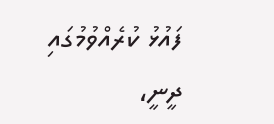ފައުޅު ކުރެއްވުމުގައި ދީނީ،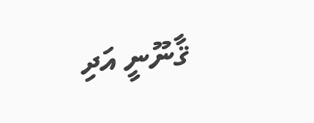ޤާނޫނީ އަދި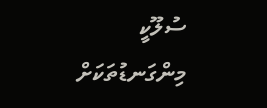ސުލޫކީ މިންގަނޑުތަކަށް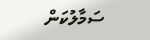ސަމާލުކަން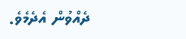ދެއްވުން އެދެމެވެ.